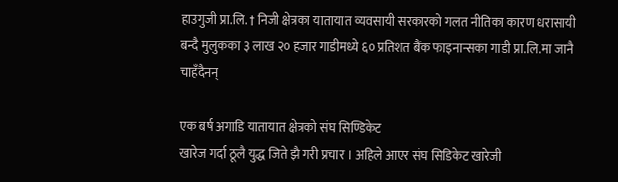हाउगुजी प्रा.लि. † निजी क्षेत्रका यातायात व्यवसायी सरकारको गलत नीतिका कारण धरासायी बन्दै मुलुकका ३ लाख २० हजार गाडीमध्ये ६० प्रतिशत बैंक फाइनान्सका गाडी प्रा.लि.मा जानै चाहँदैनन्

एक बर्ष अगाडि यातायात क्षेत्रको संघ सिण्डिकेट
खारेज गर्दा ठूलै युद्ध जिते झै गरी प्रचार । अहिले आएर संघ सिडिकेट खारेजी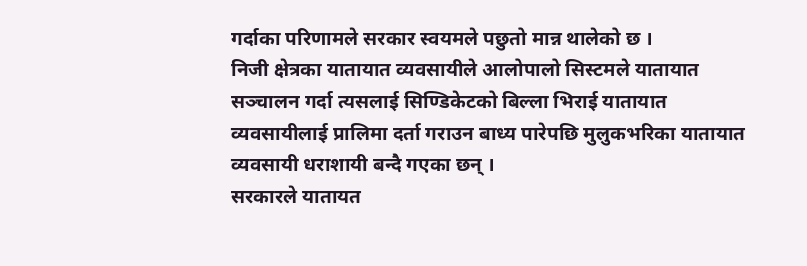गर्दाका परिणामले सरकार स्वयमले पछुतो मान्न थालेको छ ।
निजी क्षेत्रका यातायात व्यवसायीले आलोपालो सिस्टमले यातायात सञ्चालन गर्दा त्यसलाई सिण्डिकेटको बिल्ला भिराई यातायात व्यवसायीलाई प्रालिमा दर्ता गराउन बाध्य पारेपछि मुलुकभरिका यातायात व्यवसायी धराशायी बन्दै गएका छन् ।
सरकारले यातायत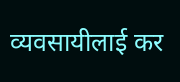व्यवसायीलाई कर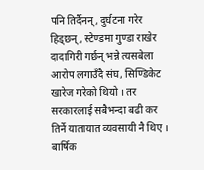पनि तिर्दैनन्, दुर्घटना गरेर हिड्छन्, स्टेण्डमा गुण्डा राखेर दादागिरी गर्छन् भन्ने त्यसबेला आरोप लगाउँदै संघ, सिण्डिकेट खारेज गरेको थियो । तर सरकारलाई सबैभन्दा बढी कर तिर्ने यातायात व्यवसायी नै थिए । बार्षिक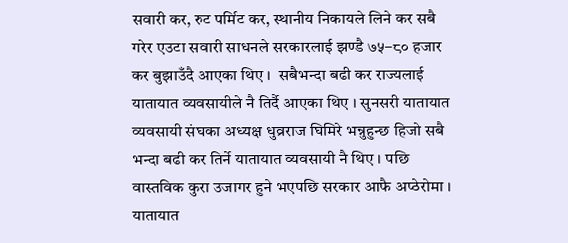सवारी कर, रुट पर्मिट कर, स्थानीय निकायले लिने कर सबै गरेर एउटा सवारी साधनले सरकारलाई झण्डै ७५–८० हजार कर बुझाउँदै आएका थिए ।  सबैभन्दा बढी कर राज्यलाई यातायात व्यवसायीले नै तिर्दै आएका थिए । सुनसरी यातायात व्यवसायी संघका अध्यक्ष धुव्रराज घिमिरे भन्नुहुन्छ हिजो सबै भन्दा बढी कर तिर्ने यातायात व्यवसायी नै थिए । पछि वास्तविक कुरा उजागर हुने भएपछि सरकार आफै अप्ठेरोमा । यातायात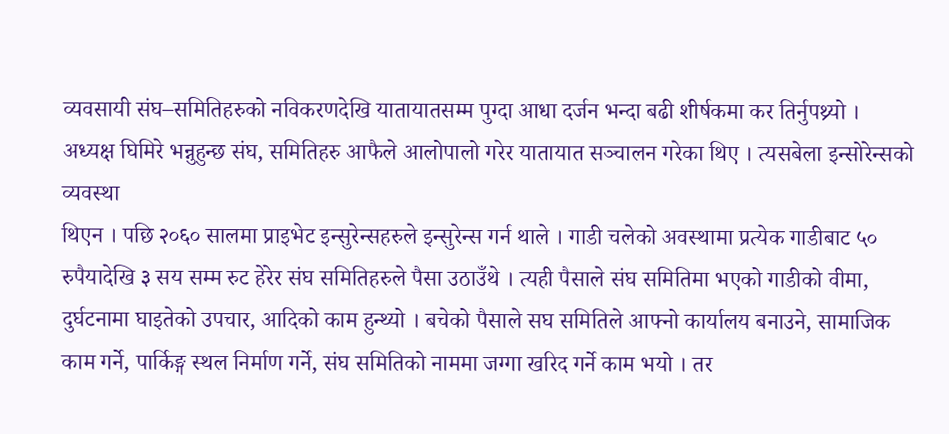व्यवसायी संघ–समितिहरुको नविकरणदेखि यातायातसम्म पुग्दा आधा दर्जन भन्दा बढी शीर्षकमा कर तिर्नुपथ्र्यो ।
अध्यक्ष घिमिरे भन्नुहुन्छ संघ, समितिहरु आफैले आलोपालो गरेर यातायात सञ्चालन गरेका थिए । त्यसबेला इन्सोरेन्सको व्यवस्था
थिएन । पछि २०६० सालमा प्राइभेट इन्सुरेन्सहरुले इन्सुरेन्स गर्न थाले । गाडी चलेको अवस्थामा प्रत्येक गाडीबाट ५० रुपैयादेखि ३ सय सम्म रुट हेरेर संघ समितिहरुले पैसा उठाउँथे । त्यही पैसाले संघ समितिमा भएको गाडीको वीमा, दुर्घटनामा घाइतेको उपचार, आदिको काम हुन्थ्यो । बचेको पैसाले सघ समितिले आफ्नो कार्यालय बनाउने, सामाजिक काम गर्ने, पार्किङ्ग स्थल निर्माण गर्ने, संघ समितिको नाममा जग्गा खरिद गर्ने काम भयो । तर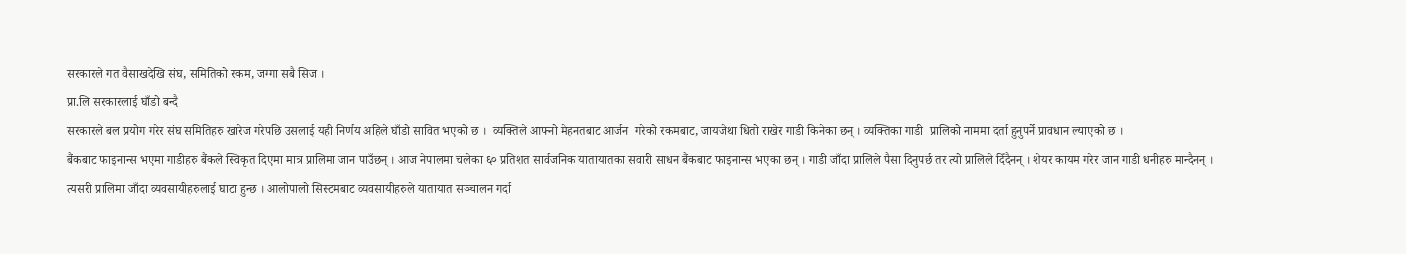सरकारले गत वैसाखदेखि संघ, समितिको रकम, जग्गा सबै सिज ।
प्रा.लि सरकारलाई घाँडो बन्दै
सरकारले बल प्रयोग गरेर संघ समितिहरु खारेज गरेपछि उसलाई यही निर्णय अहिले घाँडो सावित भएको छ ।  व्यक्तिले आफ्नो मेहनतबाट आर्जन  गरेको रकमबाट, जायजेथा धितो राखेर गाडी किनेका छन् । व्यक्तिका गाडी  प्रालिको नाममा दर्ता हुनुपर्ने प्रावधान ल्याएको छ ।
बैंकबाट फाइनान्स भएमा गाडीहरु बैंकले स्विकृत दिएमा मात्र प्रालिमा जान पाउँछन् । आज नेपालमा चलेका ६० प्रतिशत सार्वजनिक यातायातका सवारी साधन बैंकबाट फाइनान्स भएका छन् । गाडी जाँदा प्रालिले पैसा दिनुपर्छ तर त्यो प्रालिले दिँदैनन् । शेयर कायम गरेर जान गाडी धनीहरु मान्दैनन् ।
त्यसरी प्रालिमा जाँदा व्यवसायीहरुलाई घाटा हुन्छ । आलोपालो सिस्टमबाट व्यवसायीहरुले यातायात सञ्चालन गर्दा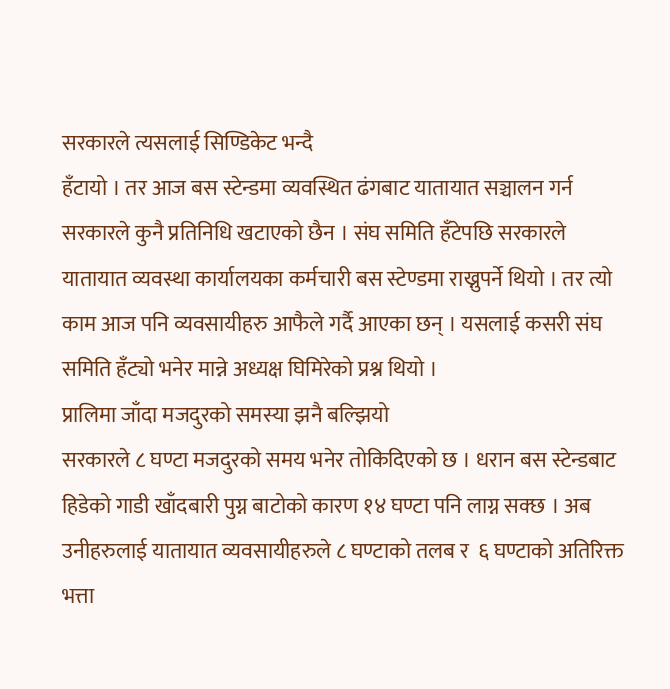सरकारले त्यसलाई सिण्डिकेट भन्दै
हँटायो । तर आज बस स्टेन्डमा व्यवस्थित ढंगबाट यातायात सञ्चालन गर्न
सरकारले कुनै प्रतिनिधि खटाएको छैन । संघ समिति हँटेपछि सरकारले यातायात व्यवस्था कार्यालयका कर्मचारी बस स्टेण्डमा राख्नुपर्ने थियो । तर त्यो काम आज पनि व्यवसायीहरु आफैले गर्दै आएका छन् । यसलाई कसरी संघ समिति हँट्यो भनेर मान्ने अध्यक्ष घिमिरेको प्रश्न थियो ।
प्रालिमा जाँदा मजदुरको समस्या झनै बल्झियो
सरकारले ८ घण्टा मजदुरको समय भनेर तोकिदिएको छ । धरान बस स्टेन्डबाट हिडेको गाडी खाँदबारी पुग्न बाटोको कारण १४ घण्टा पनि लाग्न सक्छ । अब उनीहरुलाई यातायात व्यवसायीहरुले ८ घण्टाको तलब र  ६ घण्टाको अतिरिक्त भत्ता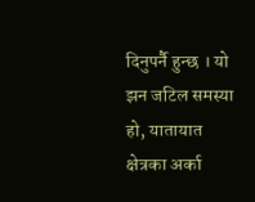दिनुपर्नै हुन्छ । यो झन जटिल समस्या हो, यातायात क्षेत्रका अर्का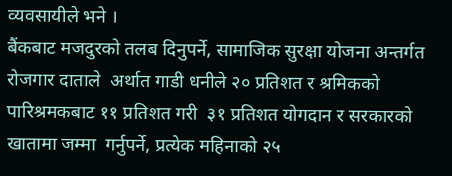व्यवसायीले भने ।
बैंकबाट मजदुरको तलब दिनुपर्ने, सामाजिक सुरक्षा योजना अन्तर्गत
रोजगार दाताले  अर्थात गाडी धनीले २० प्रतिशत र श्रमिकको पारिश्रमकबाट ११ प्रतिशत गरी  ३१ प्रतिशत योगदान र सरकारको खातामा जम्मा  गर्नुपर्ने, प्रत्येक महिनाको २५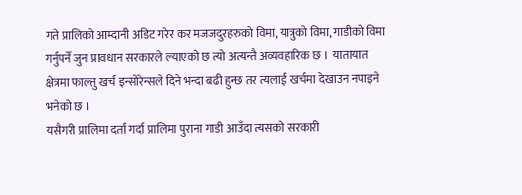गते प्रालिको आम्दानी अडिट गरेर कर मजजदुरहरुको विमा, यात्रुको विमा, गाडीको विमा गर्नुपर्ने जुन प्रावधान सरकारले ल्याएको छ त्यो अत्यन्तै अव्यवहारिक छ ।  यातायात क्षेत्रमा फाल्तु खर्च इन्सोरेन्सले दिने भन्दा बढी हुन्छ तर त्यलाई खर्चमा देखाउन नपाइने भनेको छ ।
यसैगरी प्रालिमा दर्ता गर्दा प्रालिमा पुराना गाडी आउँदा त्यसको सरकारी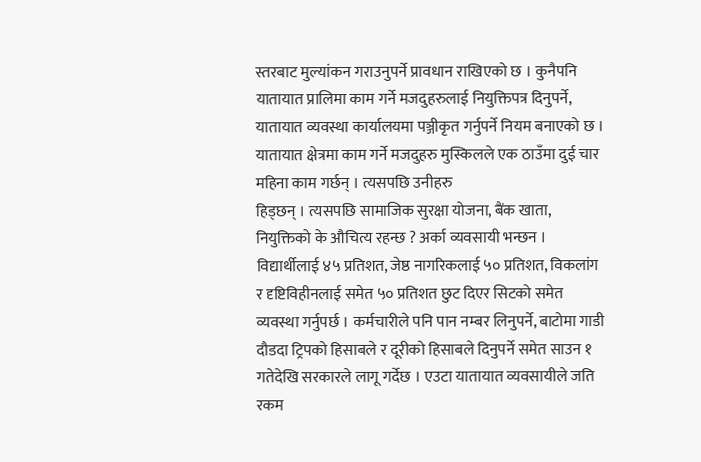स्तरबाट मुल्यांकन गराउनुपर्ने प्रावधान राखिएको छ । कुनैपनि यातायात प्रालिमा काम गर्ने मजदुहरुलाई नियुक्तिपत्र दिनुपर्ने, यातायात व्यवस्था कार्यालयमा पञ्जीकृत गर्नुपर्ने नियम बनाएको छ । यातायात क्षेत्रमा काम गर्ने मजदुहरु मुस्किलले एक ठाउँमा दुई चार महिना काम गर्छन् । त्यसपछि उनीहरु
हिड्छन् । त्यसपछि सामाजिक सुरक्षा योजना, बैंक खाता, नियुक्तिको के औचित्य रहन्छ ? अर्का व्यवसायी भन्छन । विद्यार्थीलाई ४५ प्रतिशत, जेष्ठ नागरिकलाई ५० प्रतिशत, विकलांग र दृष्टिविहीनलाई समेत ५० प्रतिशत छुट दिएर सिटको समेत व्यवस्था गर्नुपर्छ । कर्मचारीले पनि पान नम्बर लिनुपर्ने, बाटोमा गाडी दौडदा ट्रिपको हिसाबले र दूरीको हिसाबले दिनुपर्ने समेत साउन १ गतेदेखि सरकारले लागू गर्देछ । एउटा यातायात व्यवसायीले जति रकम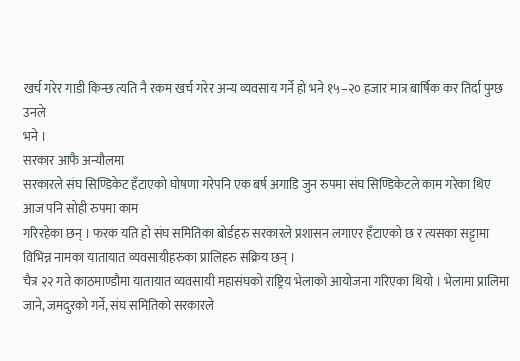खर्च गरेर गाडी किन्छ त्यति नै रकम खर्च गरेर अन्य व्यवसाय गर्ने हो भने १५–२० हजार मात्र बार्षिक कर तिर्दा पुग्छ उनले
भने ।
सरकार आफै अन्यौलमा
सरकारले संघ सिण्डिकेट हँटाएको घोषणा गरेपनि एक बर्ष अगाडि जुन रुपमा संघ सिण्डिकेटले काम गरेका थिए आज पनि सोही रुपमा काम
गरिरहेका छन् । फरक यति हो संघ समितिका बोर्डहरु सरकारले प्रशासन लगाएर हँटाएको छ र त्यसका सट्टामा विभिन्न नामका यातायात व्यवसायीहरुका प्रालिहरु सक्रिय छन् ।
चैत्र २२ गते काठमाण्डौमा यातायात व्यवसायी महासंघको राष्ट्रिय भेलाको आयोजना गरिएका थियो । भेलामा प्रालिमा जाने, जमदुरको गर्ने, संघ समितिको सरकारले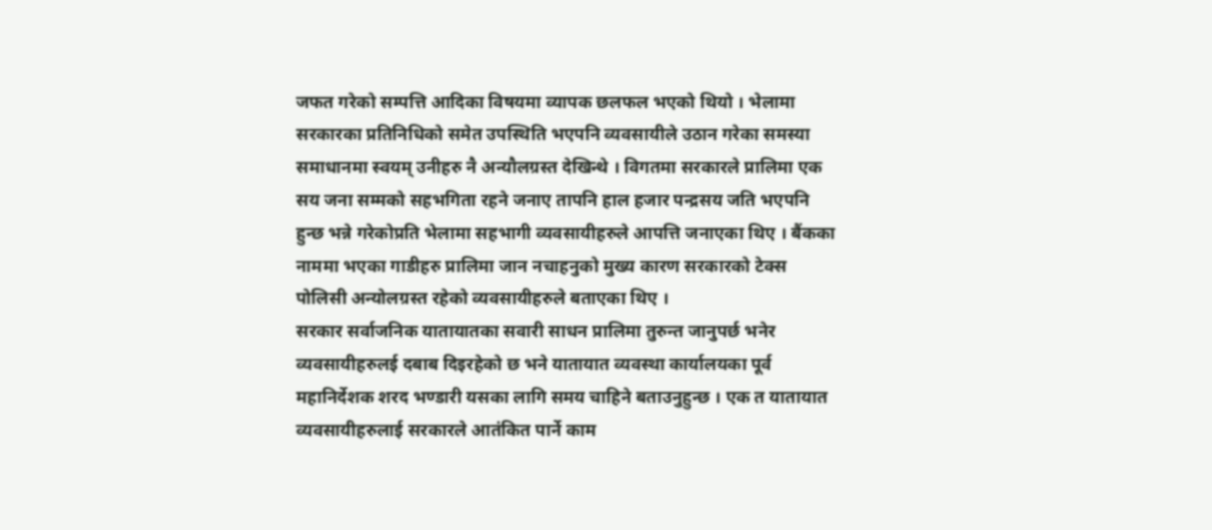जफत गरेको सम्पत्ति आदिका विषयमा व्यापक छलफल भएको थियो । भेलामा
सरकारका प्रतिनिधिको समेत उपस्थिति भएपनि व्यवसायीले उठान गरेका समस्या समाधानमा स्वयम् उनीहरु नै अन्यौलग्रस्त देखिन्थे । विगतमा सरकारले प्रालिमा एक सय जना सम्मको सहभगिता रहने जनाए तापनि हाल हजार पन्द्रसय जति भएपनि हुन्छ भन्ने गरेकोप्रति भेलामा सहभागी व्यवसायीहरुले आपत्ति जनाएका थिए । बैंकका नाममा भएका गाडीहरु प्रालिमा जान नचाहनुको मुख्य कारण सरकारको टेक्स पोलिसी अन्योलग्रस्त रहेको व्यवसायीहरुले बताएका थिए ।
सरकार सर्वाजनिक यातायातका सवारी साधन प्रालिमा तुरुन्त जानुपर्छ भनेर व्यवसायीहरुलई दबाब दिइरहेको छ भने यातायात व्यवस्था कार्यालयका पूर्व महानिर्देशक शरद भण्डारी यसका लागि समय चाहिने बताउनुहुन्छ । एक त यातायात व्यवसायीहरुलाई सरकारले आतंकित पार्ने काम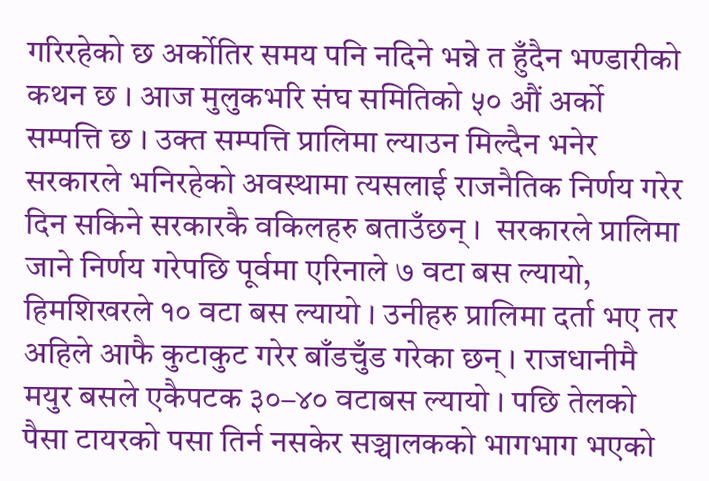गरिरहेको छ अर्कोतिर समय पनि नदिने भन्ने त हुँदैन भण्डारीको कथन छ । आज मुलुकभरि संघ समितिको ५० औं अर्को सम्पत्ति छ । उक्त सम्पत्ति प्रालिमा ल्याउन मिल्दैन भनेर सरकारले भनिरहेको अवस्थामा त्यसलाई राजनैतिक निर्णय गरेर दिन सकिने सरकारकै वकिलहरु बताउँछन् ।  सरकारले प्रालिमा जाने निर्णय गरेपछि पूर्वमा एरिनाले ७ वटा बस ल्यायो, हिमशिखरले १० वटा बस ल्यायो । उनीहरु प्रालिमा दर्ता भए तर अहिले आफै कुटाकुट गरेर बाँडचुँड गरेका छन् । राजधानीमै मयुर बसले एकैपटक ३०–४० वटाबस ल्यायो । पछि तेलको पैसा टायरको पसा तिर्न नसकेर सञ्चालकको भागभाग भएको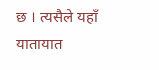छ । त्यसैले यहाँ यातायात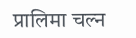प्रालिमा चल्न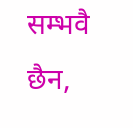सम्भवै छैन,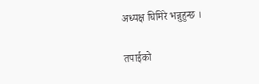अध्यक्ष घिमिरे भन्नुहुन्छ ।

तपाईको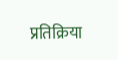प्रतिक्रिया